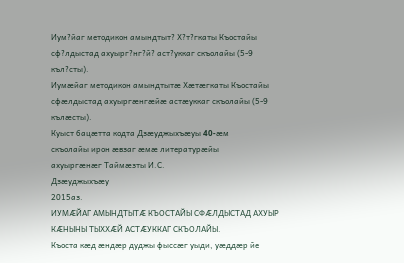Иум?йаг методикон амындтыт? Х?т?гкаты Къостайы сф?лдыстад ахуырг?нг?й? аст?уккаг скъолайы (5-9 къл?сты).
Иумæйаг методикон амындтытæ Хæтæгкаты Къостайы сфæлдыстад ахуыргæнгæйæ астæуккаг скъолайы (5-9 кълæсты).
Куыст бацæтта кодта Дзæуджыхъæуы 40-æм
скъолайы ирон æвзаг æмæ литературæйы
ахуыргæнæг Таймæзты И.С.
Дзæуджыхъæу
2015аз.
ИУМÆЙАГ АМЫНДТЫТÆ КЪОСТАЙЫ СФÆЛДЫСТАД АХУЫР КÆНЫНЫ ТЫХХÆЙ АСТÆУККАГ СКЪОЛАЙЫ.
Къоста кæд æндæр дуджы фыссæг уыди, уæддæр йе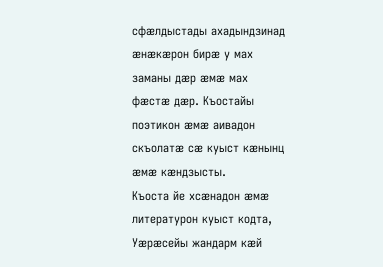сфæлдыстады ахадындзинад æнæкæрон бирæ у мах заманы дæр æмæ мах фæстæ дæр. Къостайы поэтикон æмæ аивадон скъолатæ сæ куыст кæнынц æмæ кæндзысты.
Къоста йе хсæнадон æмæ литературон куыст кодта, Уæрæсейы жандарм кæй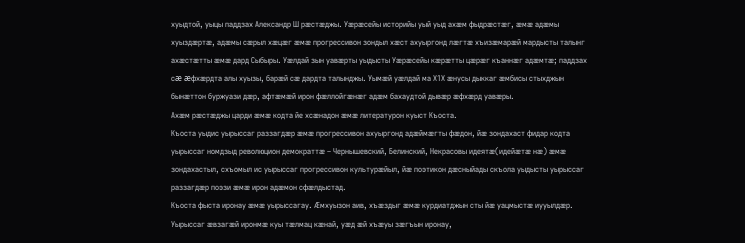хуыдтой, уыцы паддзах Александр Ш рæстæджы. Уæрæсейы историйы уый уыд ахæм фыдрæстæг, æмæ адæмы хуыздæртæ, адæмы сæрыл хæцæг æмæ прогрессивон зондыл хæст ахуыргонд лæгтæ хъизæмарæй мардысты талынг ахæстæтты æмæ дард Сыбыры. Уæлдай зын уавæрты уыдысты Уæрæсейы кæрæтты цæрæг къаннæг адæмтæ; паддзах сæ æфхæрдта алы хуызы, барæй сæ дардта талынджы. Уымæй уæлдай ма Х1Х æнусы дыккаг æмбисы стыхджын бынæттон буржуази дæр, афтæмæй ирон фæллойгæнæг адæм бахаудтой дывæр æфхæрд уавæры.
Ахæм рæстæджы царди æмæ кодта йе хсæнадон æмæ литературон куыст Къоста.
Къоста уыдис уырыссаг раззагдæр æмæ прогрессивон ахуыргонд адæймæгты фæдон, йæ зондахаст фидар кодта уырыссаг номдзыд революцион демократтæ – Чернышевский, Белинский, Некрасовы идеятæ(идейæтæ нæ) æмæ зондахастыл, схъомыл ис уырыссаг прогрессивон культурæйыл, йæ поэтикон дæсныйады скъола уыдысты уырыссаг раззагдæр поэзи æмæ ирон адæмон сфæлдыстад.
Къоста фыста иронау æмæ уырыссагау. Æмхуызон аив, хъæздыг æмæ курдиатджын сты йæ уацмыстæ иууылдæр.
Уырыссаг æвзагæй иронмæ куы тæлмац кæнай, уæд æй хъæуы зæгъын иронау,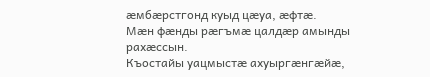æмбæрстгонд куыд цæуа, æфтæ.
Мæн фæнды рæгъмæ цалдæр амынды рахæссын.
Къостайы уацмыстæ ахуыргæнгæйæ,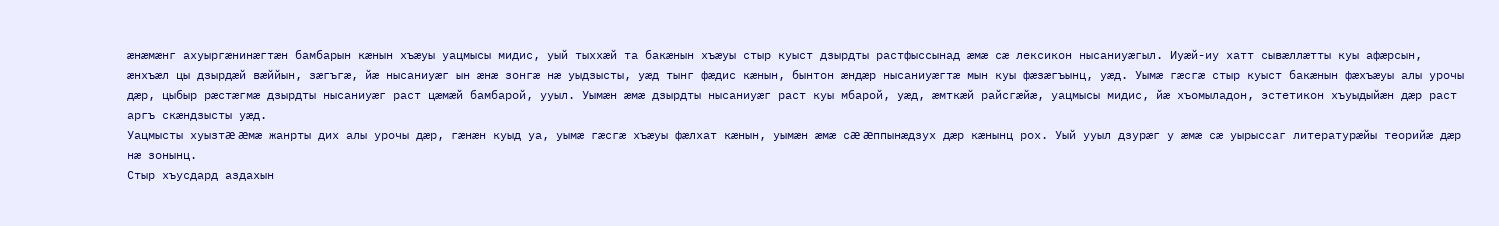æнæмæнг ахуыргæнинæгтæн бамбарын кæнын хъæуы уацмысы мидис, уый тыххæй та бакæнын хъæуы стыр куыст дзырдты растфыссынад æмæ сæ лексикон нысаниуæгыл. Иуæй-иу хатт сывæллæтты куы афæрсын, æнхъæл цы дзырдæй вæййын, зæгъгæ, йæ нысаниуæг ын æнæ зонгæ нæ уыдзысты, уæд тынг фæдис кæнын, бынтон æндæр нысаниуæгтæ мын куы фæзæгъынц, уæд. Уымæ гæсгæ стыр куыст бакæнын фæхъæуы алы урочы дæр, цыбыр рæстæгмæ дзырдты нысаниуæг раст цæмæй бамбарой, ууыл. Уымæн æмæ дзырдты нысаниуæг раст куы мбарой, уæд, æмткæй райсгæйæ, уацмысы мидис, йæ хъомыладон, эстетикон хъуыдыйæн дæр раст аргъ скæндзысты уæд.
Уацмысты хуызтæ æмæ жанрты дих алы урочы дæр, гæнæн куыд уа, уымæ гæсгæ хъæуы фæлхат кæнын, уымæн æмæ сæ æппынæдзух дæр кæнынц рох. Уый ууыл дзурæг у æмæ сæ уырыссаг литературæйы теорийæ дæр нæ зонынц.
Стыр хъусдард аздахын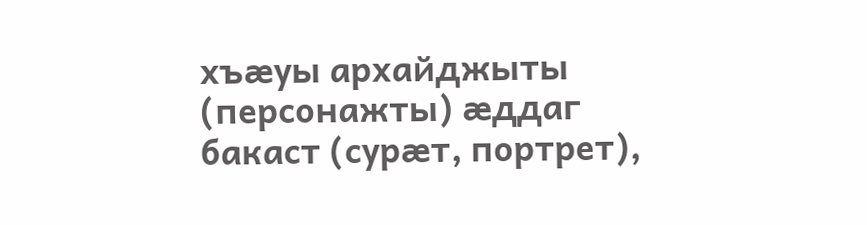хъæуы архайджыты (персонажты) æддаг бакаст (сурæт, портрет),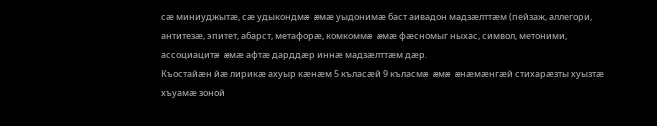сæ миниуджытæ, сæ удыкондмæ æмæ уыдонимæ баст аивадон мадзæлттæм (пейзаж, аллегори, антитезæ, эпитет, абарст, метафорæ, комкоммæ æмæ фæсномыг ныхас, символ, метоними, ассоциацитæ æмæ афтæ дарддæр иннæ мадзæлттæм дæр.
Къостайæн йæ лирикæ ахуыр кæнæм 5 къласæй 9 къласмæ æмæ æнæмæнгæй стихарæзты хуызтæ хъуамæ зоной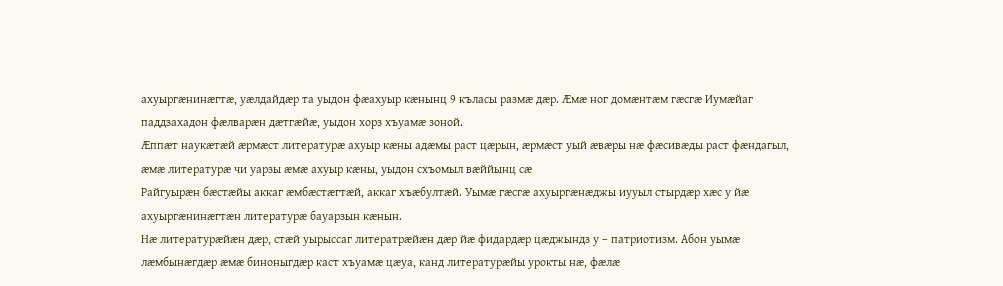ахуыргæнинæгтæ, уæлдайдæр та уыдон фæахуыр кæнынц 9 къласы размæ дæр. Æмæ ног домæнтæм гæсгæ Иумæйаг паддзахадон фæлварæн дæтгæйæ, уыдон хорз хъуамæ зоной.
Æппæт наукæтæй æрмæст литературæ ахуыр кæны адæмы раст цæрын, æрмæст уый æвæры нæ фæсивæды раст фæндагыл, æмæ литературæ чи уарзы æмæ ахуыр кæны, уыдон схъомыл вæййынц сæ
Райгуырæн бæстæйы аккаг æмбæстæгтæй, аккаг хъæбултæй. Уымæ гæсгæ ахуыргæнæджы иууыл стырдæр хæс у йæ ахуыргæнинæгтæн литературæ бауарзын кæнын.
Нæ литературæйæн дæр, стæй уырыссаг литератрæйæн дæр йæ фидардæр цæджындз у – патриотизм. Абон уымæ лæмбынæгдæр æмæ биноныгдæр каст хъуамæ цæуа, канд литературæйы урокты нæ, фæлæ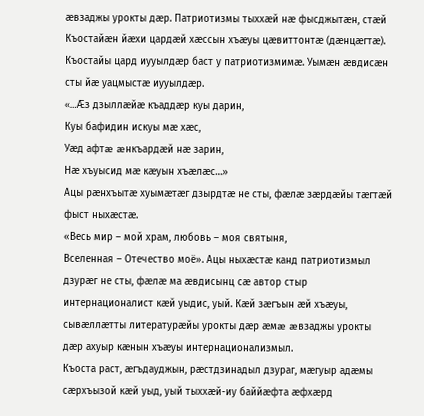æвзаджы урокты дæр. Патриотизмы тыххæй нæ фысджытæн, стæй Къостайæн йæхи цардæй хæссын хъæуы цæвиттонтæ (дæнцæгтæ). Къостайы цард иууылдæр баст у патриотизмимæ. Уымæн æвдисæн сты йæ уацмыстæ иууылдæр.
«…Æз дзыллæйæ къаддæр куы дарин,
Куы бафидин искуы мæ хæс,
Уæд афтæ æнкъардæй нæ зарин,
Нæ хъуысид мæ кæуын хъæлæс…»
Ацы рæнхъытæ хуымæтæг дзырдтæ не сты, фæлæ зæрдæйы тæгтæй
фыст ныхæстæ.
«Весь мир – мой храм, любовь – моя святыня,
Вселенная – Отечество моё». Ацы ныхæстæ канд патриотизмыл дзурæг не сты, фæлæ ма æвдисынц сæ автор стыр интернационалист кæй уыдис, уый. Кæй зæгъын æй хъæуы, сывæллæтты литературæйы урокты дæр æмæ æвзаджы урокты дæр ахуыр кæнын хъæуы интернационализмыл.
Къоста раст, æгъдауджын, рæстдзинадыл дзураг, мæгуыр адæмы сæрхъызой кæй уыд, уый тыххæй-иу баййæфта æфхæрд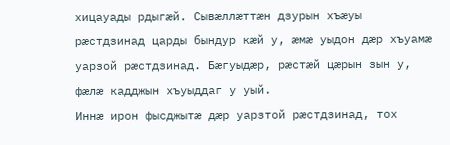хицауады рдыгæй. Сывæллæттæн дзурын хъæуы рæстдзинад царды бындур кæй у, æмæ уыдон дæр хъуамæ уарзой рæстдзинад. Бæгуыдæр, рæстæй цæрын зын у, фæлæ кадджын хъуыддаг у уый.
Иннæ ирон фысджытæ дæр уарзтой рæстдзинад, тох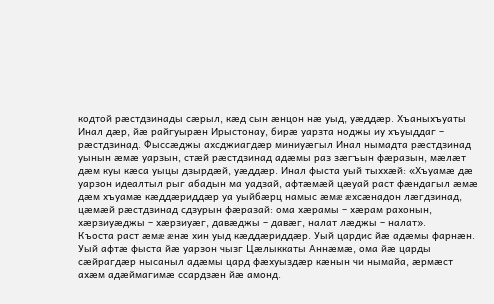кодтой рæстдзинады сæрыл, кæд сын æнцон нæ уыд, уæддæр. Хъаныхъуаты Инал дæр, йæ райгуырæн Ирыстонау, бирæ уарзта ноджы иу хъуыддаг – рæстдзинад. Фыссæджы ахсджиагдæр миниуæгыл Инал нымадта рæстдзинад уынын æмæ уарзын, стæй рæстдзинад адæмы раз зæгъын фæразын, мæлæт дæм куы кæса уыцы дзырдæй, уæддæр. Инал фыста уый тыххæй: «Хъуамæ дæ уарзон идеалтыл рыг абадын ма уадзай, афтæмæй цæуай раст фæндагыл æмæ дæм хъуамæ кæддæриддæр уа уыйбæрц намыс æмæ æхсæнадон лæгдзинад, цæмæй рæстдзинад сдзурын фæразай: ома хæрамы – хæрам рахонын, хæрзиуæджы – хæрзиуæг, давæджы – давæг, налат лæджы – налат».
Къоста раст æмæ æнæ хин уыд кæддæриддæр. Уый цардис йæ адæмы фарнæн. Уый афтæ фыста йæ уарзон чызг Цæлыккаты Аннæмæ, ома йæ царды сæйрагдæр нысаныл адæмы цард фæхуыздæр кæнын чи нымайа, æрмæст ахæм адæймагимæ ссардзæн йæ амонд.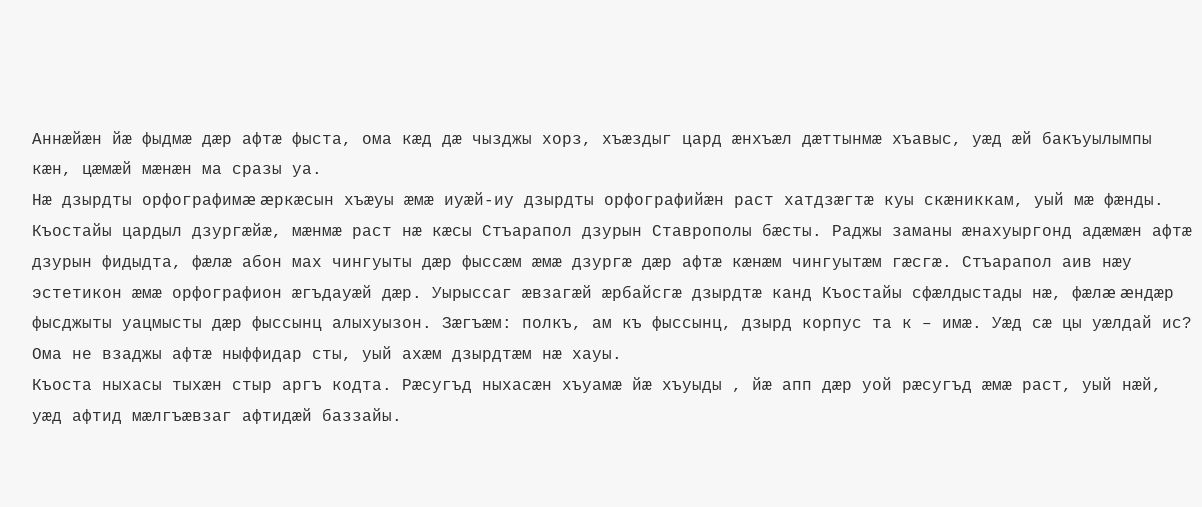Аннæйæн йæ фыдмæ дæр афтæ фыста, ома кæд дæ чызджы хорз, хъæздыг цард æнхъæл дæттынмæ хъавыс, уæд æй бакъуылымпы кæн, цæмæй мæнæн ма сразы уа.
Нæ дзырдты орфографимæ æркæсын хъæуы æмæ иуæй-иу дзырдты орфографийæн раст хатдзæгтæ куы скæниккам, уый мæ фæнды. Къостайы цардыл дзургæйæ, мæнмæ раст нæ кæсы Стъарапол дзурын Ставрополы бæсты. Раджы заманы æнахуыргонд адæмæн афтæ дзурын фидыдта, фæлæ абон мах чингуыты дæр фыссæм æмæ дзургæ дæр афтæ кæнæм чингуытæм гæсгæ. Стъарапол аив нæу эстетикон æмæ орфографион æгъдауæй дæр. Уырыссаг æвзагæй æрбайсгæ дзырдтæ канд Къостайы сфæлдыстады нæ, фæлæ æндæр фысджыты уацмысты дæр фыссынц алыхуызон. Зæгъæм: полкъ, ам къ фыссынц, дзырд корпус та к – имæ. Уæд сæ цы уæлдай ис? Ома не взаджы афтæ ныффидар сты, уый ахæм дзырдтæм нæ хауы.
Къоста ныхасы тыхæн стыр аргъ кодта. Рæсугъд ныхасæн хъуамæ йæ хъуыды , йæ апп дæр уой рæсугъд æмæ раст, уый нæй, уæд афтид мæлгъæвзаг афтидæй баззайы.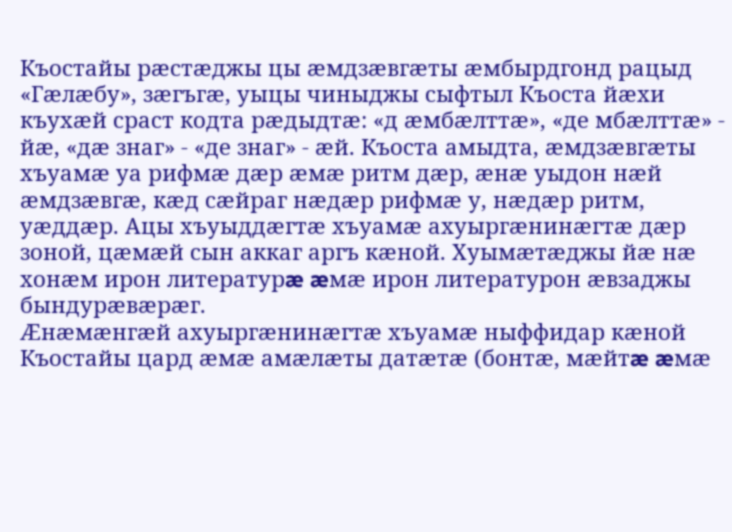Къостайы рæстæджы цы æмдзæвгæты æмбырдгонд рацыд «Гæлæбу», зæгъгæ, уыцы чиныджы сыфтыл Къоста йæхи къухæй сраст кодта рæдыдтæ: «д æмбæлттæ», «де мбæлттæ» - йæ, «дæ знаг» - «де знаг» - æй. Къоста амыдта, æмдзæвгæты хъуамæ уа рифмæ дæр æмæ ритм дæр, æнæ уыдон нæй æмдзæвгæ, кæд сæйраг нæдæр рифмæ у, нæдæр ритм, уæддæр. Ацы хъуыддæгтæ хъуамæ ахуыргæнинæгтæ дæр зоной, цæмæй сын аккаг аргъ кæной. Хуымæтæджы йæ нæ хонæм ирон литературæ æмæ ирон литературон æвзаджы бындурæвæрæг.
Æнæмæнгæй ахуыргæнинæгтæ хъуамæ ныффидар кæной Къостайы цард æмæ амæлæты датæтæ (бонтæ, мæйтæ æмæ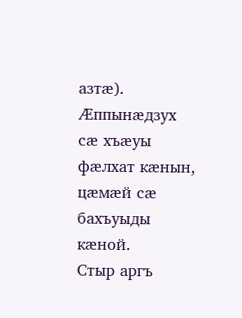азтæ). Æппынæдзух сæ хъæуы фæлхат кæнын, цæмæй сæ бахъуыды кæной.
Стыр аргъ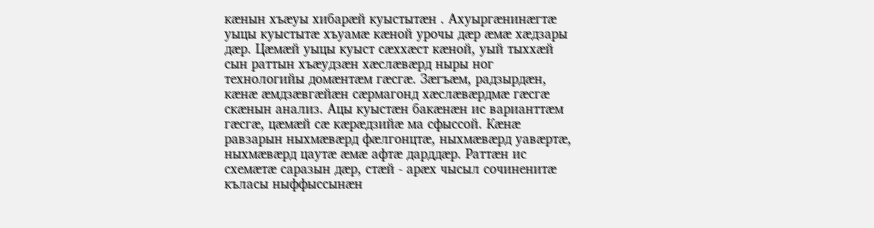кæнын хъæуы хибарæй куыстытæн . Ахуыргæнинæгтæ уыцы куыстытæ хъуамæ кæной урочы дæр æмæ хæдзары дæр. Цæмæй уыцы куыст сæххæст кæной, уый тыххæй сын раттын хъæудзæн хæслæвæрд ныры ног технологийы домæнтæм гæсгæ. Зæгъæм, радзырдæн, кæнæ æмдзæвгæйæн сæрмагонд хæслæвæрдмæ гæсгæ скæнын анализ. Ацы куыстæн бакæнæн ис варианттæм гæсгæ, цæмæй сæ кæрæдзийæ ма сфыссой. Кæнæ равзарын ныхмæвæрд фæлгонцтæ, ныхмæвæрд уавæртæ, ныхмæвæрд цаутæ æмæ афтæ дарддæр. Раттæн ис схемæтæ саразын дæр, стæй - арæх чысыл сочиненитæ къласы ныффыссынæн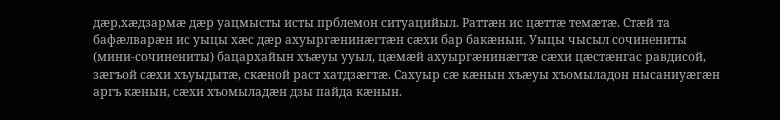дæр,хæдзармæ дæр уацмысты исты прблемон ситуацийыл. Раттæн ис цæттæ темæтæ. Стæй та бафæлварæн ис уыцы хæс дæр ахуыргæнинæгтæн сæхи бар бакæнын. Уыцы чысыл сочинениты (мини-сочинениты) бацархайын хъæуы ууыл, цæмæй ахуыргæнинæгтæ сæхи цæстæнгас равдисой, зæгъой сæхи хъуыдытæ, скæной раст хатдзæгтæ. Сахуыр сæ кæнын хъæуы хъомыладон нысаниуæгæн аргъ кæнын, сæхи хъомыладæн дзы пайда кæнын.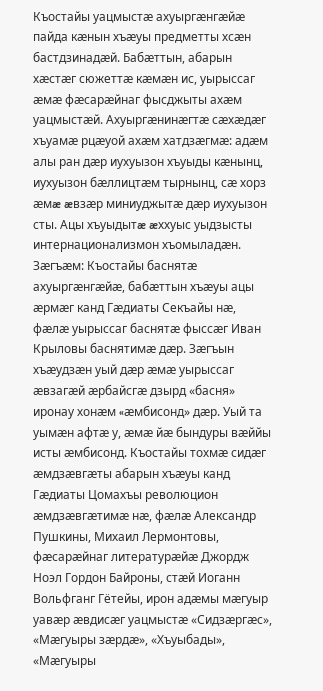Къостайы уацмыстæ ахуыргæнгæйæ пайда кæнын хъæуы предметты хсæн бастдзинадæй. Бабæттын, абарын хæстæг сюжеттæ кæмæн ис, уырыссаг æмæ фæсарæйнаг фысджыты ахæм уацмыстæй. Ахуыргæнинæгтæ сæхæдæг хъуамæ рцæуой ахæм хатдзæгмæ: адæм алы ран дæр иухуызон хъуыды кæнынц, иухуызон бæллицтæм тырнынц, сæ хорз æмæ æвзæр миниуджытæ дæр иухуызон сты. Ацы хъуыдытæ æххуыс уыдзысты интернационализмон хъомыладæн. Зæгъæм: Къостайы баснятæ ахуыргæнгæйæ, бабæттын хъæуы ацы æрмæг канд Гæдиаты Секъайы нæ, фæлæ уырыссаг баснятæ фыссæг Иван Крыловы баснятимæ дæр. Зæгъын хъæудзæн уый дæр æмæ уырыссаг æвзагæй æрбайсгæ дзырд «басня» иронау хонæм «æмбисонд» дæр. Уый та уымæн афтæ у, æмæ йæ бындуры вæййы исты æмбисонд. Къостайы тохмæ сидæг æмдзæвгæты абарын хъæуы канд Гæдиаты Цомахъы революцион æмдзæвгæтимæ нæ, фæлæ Александр Пушкины, Михаил Лермонтовы, фæсарæйнаг литературæйæ Джордж Ноэл Гордон Байроны, стæй Иоганн Вольфганг Гётейы, ирон адæмы мæгуыр уавæр æвдисæг уацмыстæ «Сидзæргæс», «Мæгуыры зæрдæ», «Хъуыбады», «Мæгуыры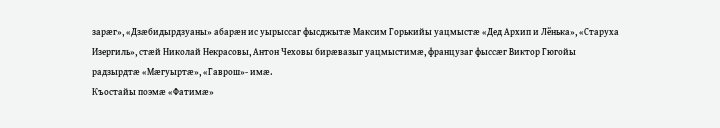зарæг», «Дзæбидырдзуаны» абарæн ис уырыссаг фысджытæ Максим Горькийы уацмыстæ «Дед Архип и Лёнька», «Старуха Изергиль», стæй Николай Некрасовы, Антон Чеховы бирæвазыг уацмыстимæ, французаг фыссæг Виктор Гюгойы радзырдтæ «Мæгуыртæ», «Гаврош»- имæ.
Къостайы поэмæ «Фатимæ»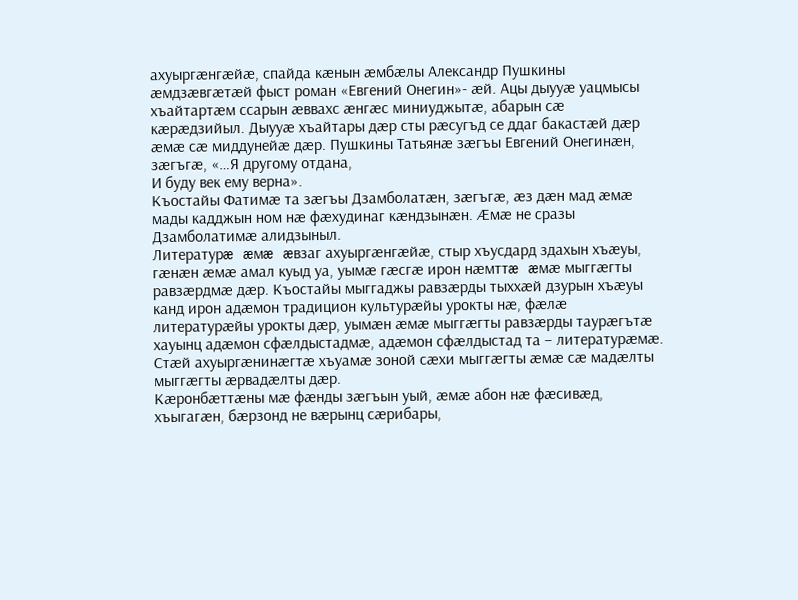ахуыргæнгæйæ, спайда кæнын æмбæлы Александр Пушкины æмдзæвгæтæй фыст роман «Евгений Онегин»- æй. Ацы дыууæ уацмысы хъайтартæм ссарын æввахс æнгæс миниуджытæ, абарын сæ кæрæдзийыл. Дыууæ хъайтары дæр сты рæсугъд се ддаг бакастæй дæр æмæ сæ миддунейæ дæр. Пушкины Татьянæ зæгъы Евгений Онегинæн, зæгъгæ, «…Я другому отдана,
И буду век ему верна».
Къостайы Фатимæ та зæгъы Дзамболатæн, зæгъгæ, æз дæн мад æмæ мады кадджын ном нæ фæхудинаг кæндзынæн. Æмæ не сразы Дзамболатимæ алидзыныл.
Литературæ æмæ æвзаг ахуыргæнгæйæ, стыр хъусдард здахын хъæуы, гæнæн æмæ амал куыд уа, уымæ гæсгæ ирон нæмттæ æмæ мыггæгты равзæрдмæ дæр. Къостайы мыггаджы равзæрды тыххæй дзурын хъæуы канд ирон адæмон традицион культурæйы урокты нæ, фæлæ литературæйы урокты дæр, уымæн æмæ мыггæгты равзæрды таурæгътæ хауынц адæмон сфæлдыстадмæ, адæмон сфæлдыстад та – литературæмæ. Стæй ахуыргæнинæгтæ хъуамæ зоной сæхи мыггæгты æмæ сæ мадæлты мыггæгты æрвадæлты дæр.
Кæронбæттæны мæ фæнды зæгъын уый, æмæ абон нæ фæсивæд, хъыгагæн, бæрзонд не вæрынц сæрибары,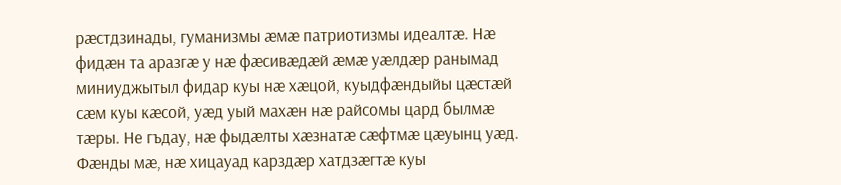рæстдзинады, гуманизмы æмæ патриотизмы идеалтæ. Нæ фидæн та аразгæ у нæ фæсивæдæй æмæ уæлдæр ранымад миниуджытыл фидар куы нæ хæцой, куыдфæндыйы цæстæй сæм куы кæсой, уæд уый махæн нæ райсомы цард былмæ тæры. Не гъдау, нæ фыдæлты хæзнатæ сæфтмæ цæуынц уæд. Фæнды мæ, нæ хицауад карздæр хатдзæгтæ куы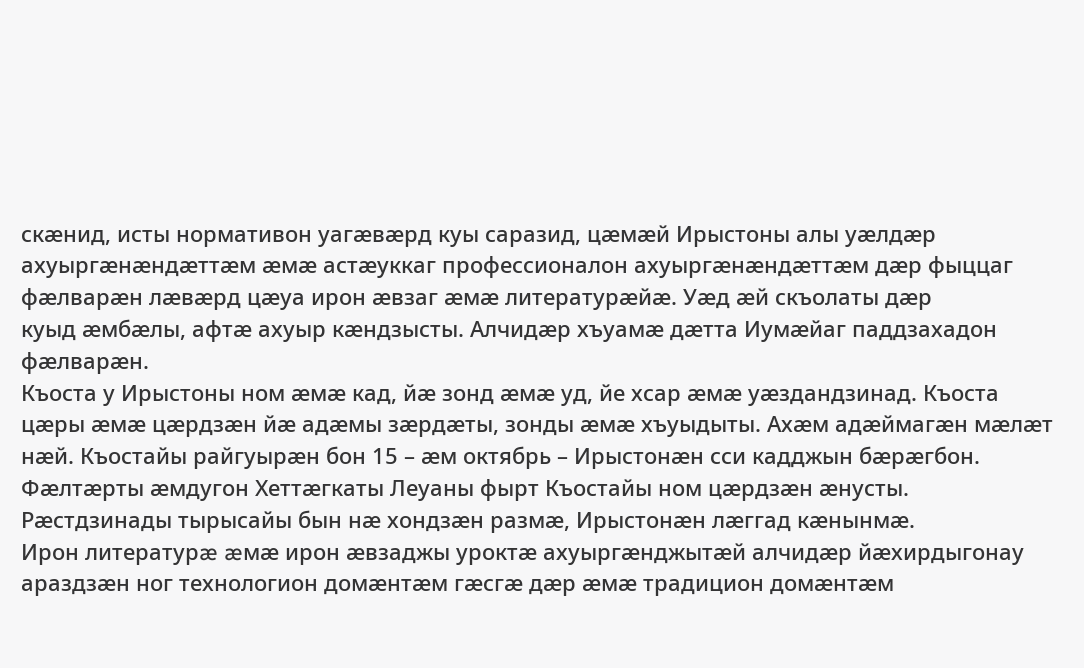скæнид, исты нормативон уагæвæрд куы саразид, цæмæй Ирыстоны алы уæлдæр ахуыргæнæндæттæм æмæ астæуккаг профессионалон ахуыргæнæндæттæм дæр фыццаг фæлварæн лæвæрд цæуа ирон æвзаг æмæ литературæйæ. Уæд æй скъолаты дæр
куыд æмбæлы, афтæ ахуыр кæндзысты. Алчидæр хъуамæ дæтта Иумæйаг паддзахадон фæлварæн.
Къоста у Ирыстоны ном æмæ кад, йæ зонд æмæ уд, йе хсар æмæ уæздандзинад. Къоста цæры æмæ цæрдзæн йæ адæмы зæрдæты, зонды æмæ хъуыдыты. Ахæм адæймагæн мæлæт нæй. Къостайы райгуырæн бон 15 – æм октябрь – Ирыстонæн сси кадджын бæрæгбон. Фæлтæрты æмдугон Хеттæгкаты Леуаны фырт Къостайы ном цæрдзæн æнусты. Рæстдзинады тырысайы бын нæ хондзæн размæ, Ирыстонæн лæггад кæнынмæ.
Ирон литературæ æмæ ирон æвзаджы уроктæ ахуыргæнджытæй алчидæр йæхирдыгонау араздзæн ног технологион домæнтæм гæсгæ дæр æмæ традицион домæнтæм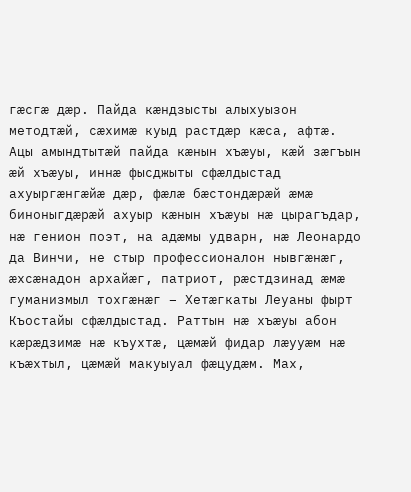гæсгæ дæр. Пайда кæндзысты алыхуызон методтæй, сæхимæ куыд растдæр кæса, афтæ.
Ацы амындтытæй пайда кæнын хъæуы, кæй зæгъын æй хъæуы, иннæ фысджыты сфæлдыстад ахуыргæнгæйæ дæр, фæлæ бæстондæрæй æмæ биноныгдæрæй ахуыр кæнын хъæуы нæ цырагъдар, нæ генион поэт, на адæмы удварн, нæ Леонардо да Винчи, не стыр профессионалон нывгæнæг, æхсæнадон архайæг, патриот, рæстдзинад æмæ гуманизмыл тохгæнæг – Хетæгкаты Леуаны фырт Къостайы сфæлдыстад. Раттын нæ хъæуы абон кæрæдзимæ нæ къухтæ, цæмæй фидар лæууæм нæ къæхтыл, цæмæй макуыуал фæцудæм. Мах,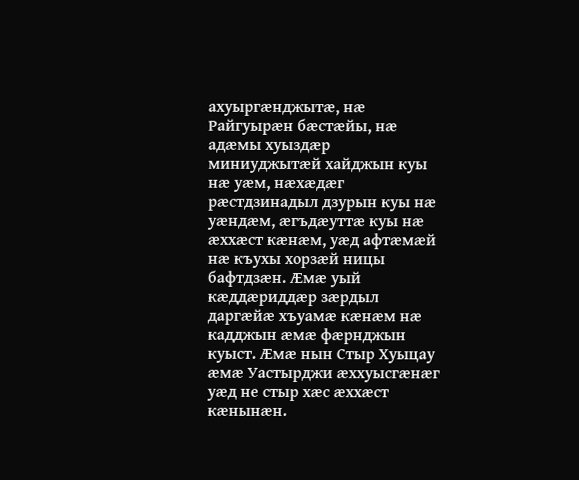ахуыргæнджытæ, нæ Райгуырæн бæстæйы, нæ адæмы хуыздæр миниуджытæй хайджын куы нæ уæм, нæхæдæг рæстдзинадыл дзурын куы нæ уæндæм, æгъдæуттæ куы нæ æххæст кæнæм, уæд афтæмæй нæ къухы хорзæй ницы бафтдзæн. Æмæ уый кæддæриддæр зæрдыл даргæйæ хъуамæ кæнæм нæ кадджын æмæ фæрнджын куыст. Æмæ нын Стыр Хуыцау æмæ Уастырджи æххуысгæнæг уæд не стыр хæс æххæст кæнынæн.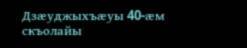Дзæуджыхъæуы 40-æм скъолайы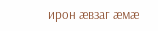ирон æвзаг æмæ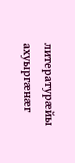литературæйы ахуыргæнæг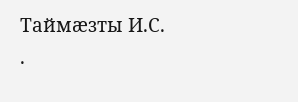Таймæзты И.С.
.